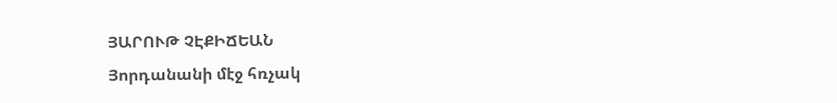ՅԱՐՈՒԹ ՉԷՔԻՃԵԱՆ
Յորդանանի մէջ հռչակ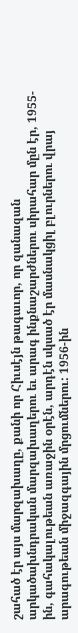շահած էր այս մարզախաղը, քանի որ Հիւսէյն թագաւոր, որ զանազան արկածախնդրական մարզախաղերու եւ արագ ինքնաշարժներու սիրահար մըն էր, 1955-ին, գահակալութեան առաջին օրէն, արդէն սկսած էր մասնակցիլ բլուրներու վրայ արագութեան միջազգային մրցումներու: 1956-ին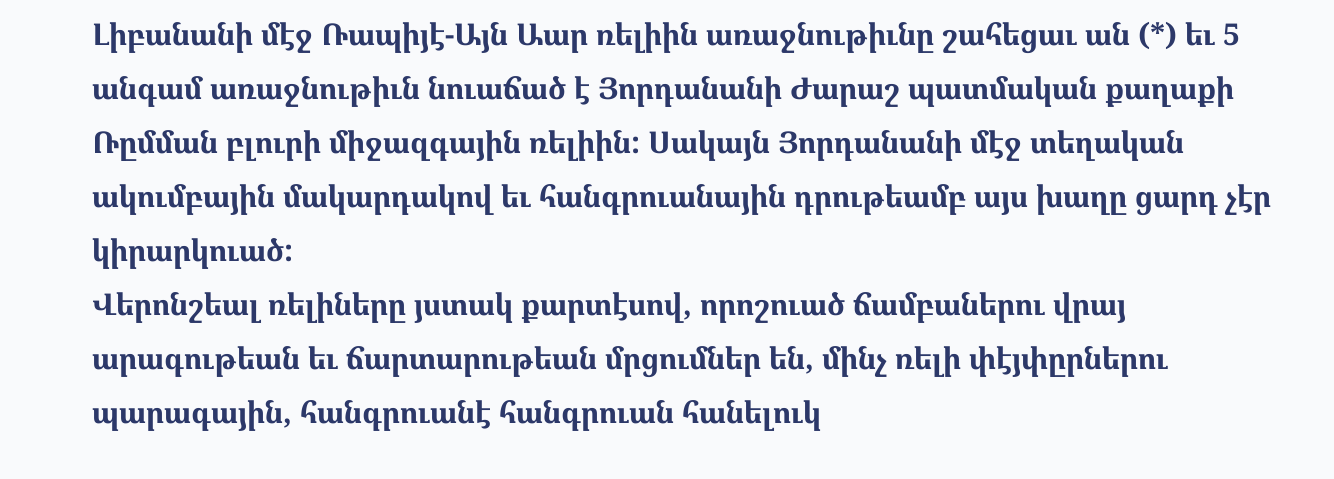Լիբանանի մէջ Ռապիյէ-Այն Աար ռելիին առաջնութիւնը շահեցաւ ան (*) եւ 5 անգամ առաջնութիւն նուաճած է Յորդանանի Ժարաշ պատմական քաղաքի Ռըմման բլուրի միջազգային ռելիին: Սակայն Յորդանանի մէջ տեղական ակումբային մակարդակով եւ հանգրուանային դրութեամբ այս խաղը ցարդ չէր կիրարկուած:
Վերոնշեալ ռելիները յստակ քարտէսով, որոշուած ճամբաներու վրայ արագութեան եւ ճարտարութեան մրցումներ են, մինչ ռելի փէյփըրներու պարագային, հանգրուանէ հանգրուան հանելուկ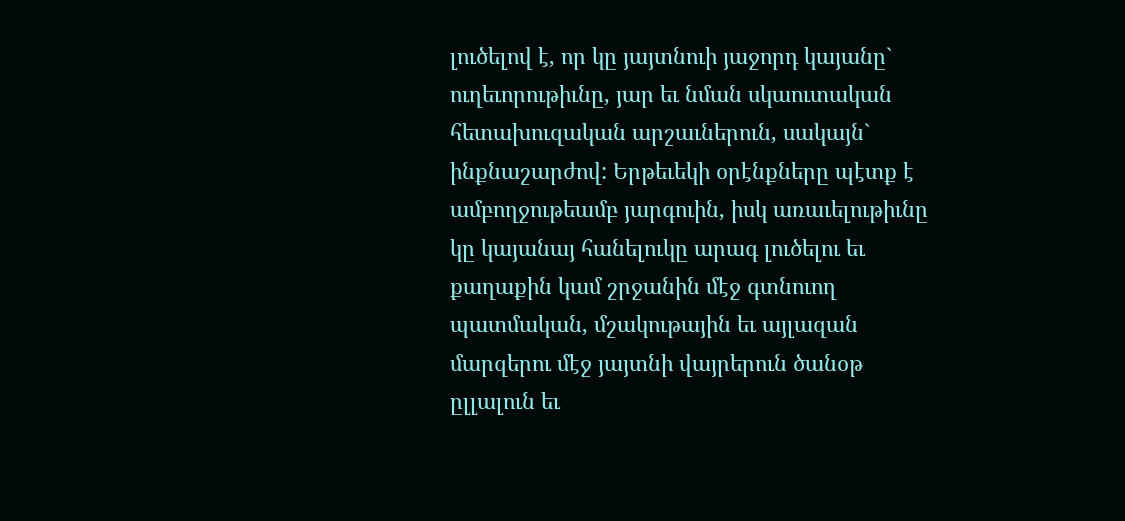լուծելով է, որ կը յայտնուի յաջորդ կայանը` ուղեւորութիւնը, յար եւ նման սկաուտական հետախուզական արշաւներուն, սակայն` ինքնաշարժով: Երթեւեկի օրէնքները պէտք է ամբողջութեամբ յարգուին, իսկ առաւելութիւնը կը կայանայ հանելուկը արագ լուծելու եւ քաղաքին կամ շրջանին մէջ գտնուող պատմական, մշակութային եւ այլազան մարզերու մէջ յայտնի վայրերուն ծանօթ ըլլալուն եւ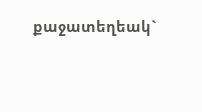քաջատեղեակ`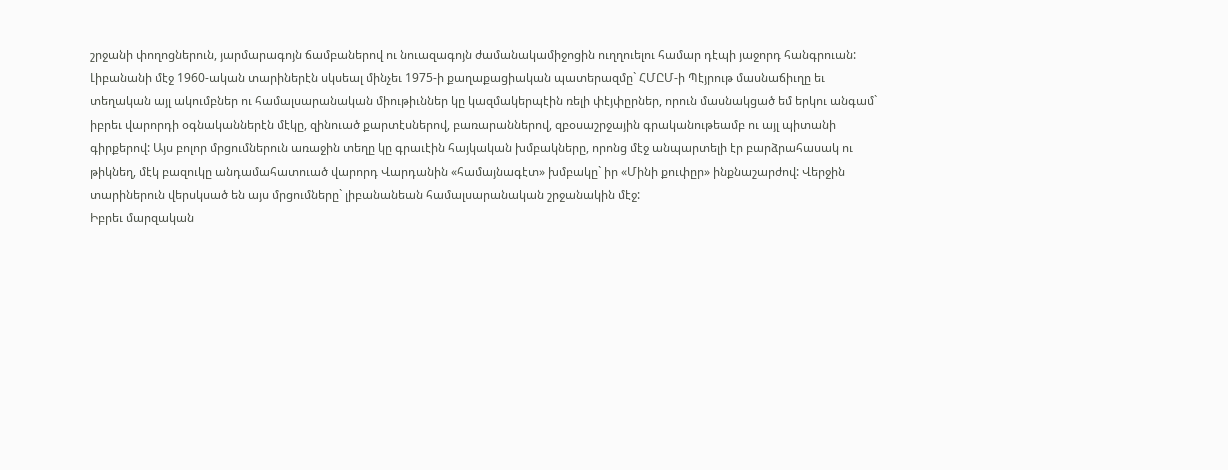շրջանի փողոցներուն, յարմարագոյն ճամբաներով ու նուազագոյն ժամանակամիջոցին ուղղուելու համար դէպի յաջորդ հանգրուան:
Լիբանանի մէջ 1960-ական տարիներէն սկսեալ մինչեւ 1975-ի քաղաքացիական պատերազմը` ՀՄԸՄ-ի Պէյրութ մասնաճիւղը եւ տեղական այլ ակումբներ ու համալսարանական միութիւններ կը կազմակերպէին ռելի փէյփըրներ, որուն մասնակցած եմ երկու անգամ` իբրեւ վարորդի օգնականներէն մէկը, զինուած քարտէսներով, բառարաններով, զբօսաշրջային գրականութեամբ ու այլ պիտանի գիրքերով: Այս բոլոր մրցումներուն առաջին տեղը կը գրաւէին հայկական խմբակները, որոնց մէջ անպարտելի էր բարձրահասակ ու թիկնեղ, մէկ բազուկը անդամահատուած վարորդ Վարդանին «համայնագէտ» խմբակը` իր «Մինի քուփըր» ինքնաշարժով: Վերջին տարիներուն վերսկսած են այս մրցումները` լիբանանեան համալսարանական շրջանակին մէջ:
Իբրեւ մարզական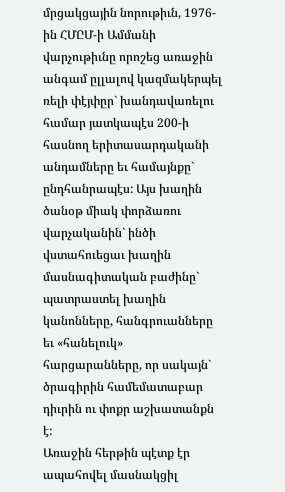մրցակցային նորութիւն, 1976-ին ՀՄԸՄ-ի Ամմանի վարչութիւնը որոշեց առաջին անգամ ըլլալով կազմակերպել ռելի փէյփըր` խանդավառելու համար յատկապէս 200-ի հասնող երիտասարդականի անդամները եւ համայնքը` ընդհանրապէս: Այս խաղին ծանօթ միակ փորձառու վարչականին` ինծի վստահուեցաւ խաղին մասնագիտական բաժինը` պատրաստել խաղին կանոնները, հանգրուանները եւ «հանելուկ» հարցարանները, որ սակայն` ծրագիրին համեմատաբար դիւրին ու փոքր աշխատանքն է:
Առաջին հերթին պէտք էր ապահովել մասնակցիլ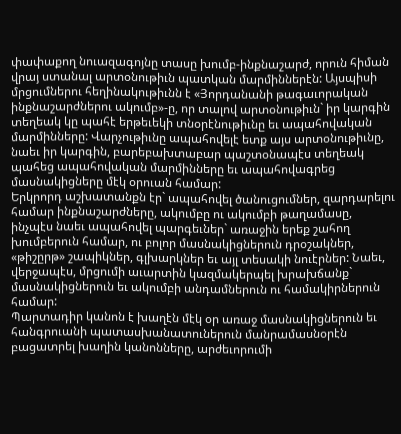փափաքող նուազագոյնը տասը խումբ-ինքնաշարժ, որուն հիման վրայ ստանալ արտօնութիւն պատկան մարմիններէն: Այսպիսի մրցումներու հեղինակութիւնն է «Յորդանանի թագաւորական ինքնաշարժներու ակումբ»-ը, որ տալով արտօնութիւն` իր կարգին տեղեակ կը պահէ երթեւեկի տնօրէնութիւնը եւ ապահովական մարմինները: Վարչութիւնը ապահովելէ ետք այս արտօնութիւնը, նաեւ իր կարգին, բարեբախտաբար պաշտօնապէս տեղեակ պահեց ապահովական մարմինները եւ ապահովագրեց մասնակիցները մէկ օրուան համար:
Երկրորդ աշխատանքն էր` ապահովել ծանուցումներ, զարդարելու համար ինքնաշարժները, ակումբը ու ակումբի թաղամասը, ինչպէս նաեւ ապահովել պարգեւներ` առաջին երեք շահող խումբերուն համար, ու բոլոր մասնակիցներուն դրօշակներ, «թիշըրթ» շապիկներ, գլխարկներ եւ այլ տեսակի նուէրներ: Նաեւ, վերջապէս, մրցումի աւարտին կազմակերպել խրախճանք` մասնակիցներուն եւ ակումբի անդամներուն ու համակիրներուն համար:
Պարտադիր կանոն է խաղէն մէկ օր առաջ մասնակիցներուն եւ հանգրուանի պատասխանատուներուն մանրամասնօրէն բացատրել խաղին կանոնները, արժեւորումի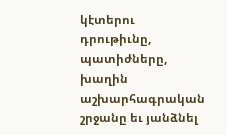կէտերու դրութիւնը, պատիժները, խաղին աշխարհագրական շրջանը եւ յանձնել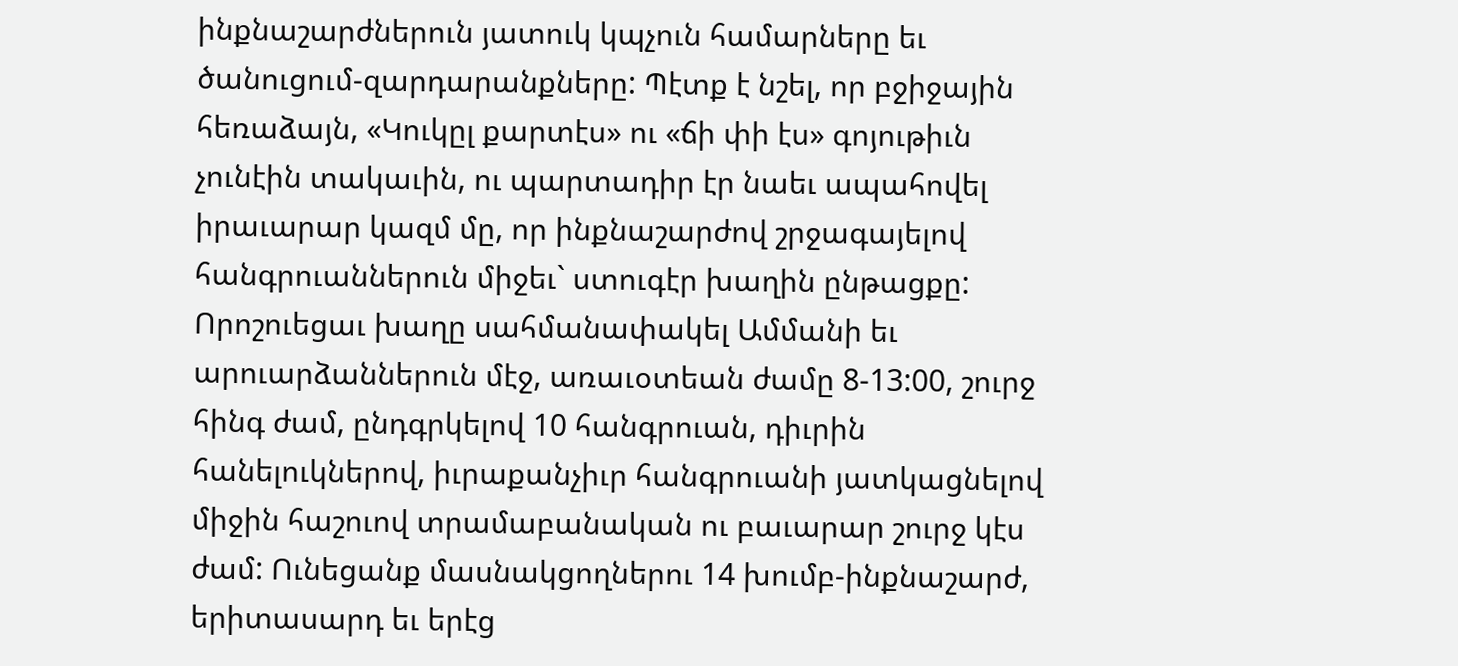ինքնաշարժներուն յատուկ կպչուն համարները եւ ծանուցում-զարդարանքները: Պէտք է նշել, որ բջիջային հեռաձայն, «Կուկըլ քարտէս» ու «ճի փի էս» գոյութիւն չունէին տակաւին, ու պարտադիր էր նաեւ ապահովել իրաւարար կազմ մը, որ ինքնաշարժով շրջագայելով հանգրուաններուն միջեւ` ստուգէր խաղին ընթացքը:
Որոշուեցաւ խաղը սահմանափակել Ամմանի եւ արուարձաններուն մէջ, առաւօտեան ժամը 8-13:00, շուրջ հինգ ժամ, ընդգրկելով 10 հանգրուան, դիւրին հանելուկներով, իւրաքանչիւր հանգրուանի յատկացնելով միջին հաշուով տրամաբանական ու բաւարար շուրջ կէս ժամ: Ունեցանք մասնակցողներու 14 խումբ-ինքնաշարժ, երիտասարդ եւ երէց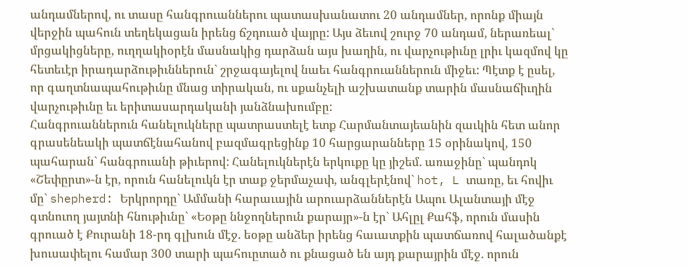անդամներով, ու տասը հանգրուաններու պատասխանատու 20 անդամներ, որոնք միայն վերջին պահուն տեղեկացան իրենց ճշդուած վայրը: Այս ձեւով շուրջ 70 անդամ, ներառեալ` մրցակիցները, ուղղակիօրէն մասնակից դարձան այս խաղին, ու վարչութիւնը լրիւ կազմով կը հետեւէր իրադարձութիւններուն` շրջագայելով նաեւ հանգրուաններուն միջեւ: Պէտք է ըսել, որ գաղտնապահութիւնը մնաց տիրական, ու սքանչելի աշխատանք տարին մասնաճիւղին վարչութիւնը եւ երիտասարդականի յանձնախումբը:
Հանգրուաններուն հանելուկները պատրաստելէ ետք Հարմանտայեանին զաւկին հետ անոր գրասենեակի պատճէնահանով բազմագրեցինք 10 հարցարանները 15 օրինակով, 150 պահարան` հանգրուանի թիւերով: Հանելուկներէն երկուքը կը յիշեմ. առաջինը` պանդոկ «Շեփըրտ»-ն էր, որուն հանելուկն էր տաք ջերմաչափ, անգլերէնով` hot, L տառը, եւ հովիւ մը` shepherd: Երկրորդը` Ամմանի հարաւային արուարձաններէն Ապու Ալանտայի մէջ գտնուող յայտնի հնութիւնը` «Եօթը ննջողներուն քարայր»-ն էր` Ահլըլ Քահֆ, որուն մասին գրուած է Քուրանի 18-րդ գլխուն մէջ. եօթը անձեր իրենց հաւատքին պատճառով հալածանքէ խուսափելու համար 300 տարի պահուըտած ու քնացած են այդ քարայրին մէջ. որուն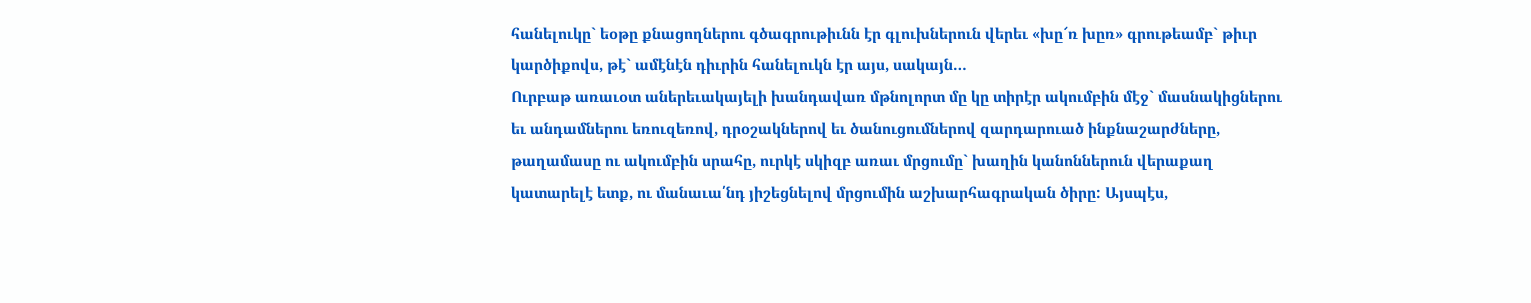հանելուկը` եօթը քնացողներու գծագրութիւնն էր գլուխներուն վերեւ «խը՜ռ խըռ» գրութեամբ` թիւր կարծիքովս, թէ` ամէնէն դիւրին հանելուկն էր այս, սակայն…
Ուրբաթ առաւօտ աներեւակայելի խանդավառ մթնոլորտ մը կը տիրէր ակումբին մէջ` մասնակիցներու եւ անդամներու եռուզեռով, դրօշակներով եւ ծանուցումներով զարդարուած ինքնաշարժները, թաղամասը ու ակումբին սրահը, ուրկէ սկիզբ առաւ մրցումը` խաղին կանոններուն վերաքաղ կատարելէ ետք, ու մանաւա՛նդ յիշեցնելով մրցումին աշխարհագրական ծիրը: Այսպէս,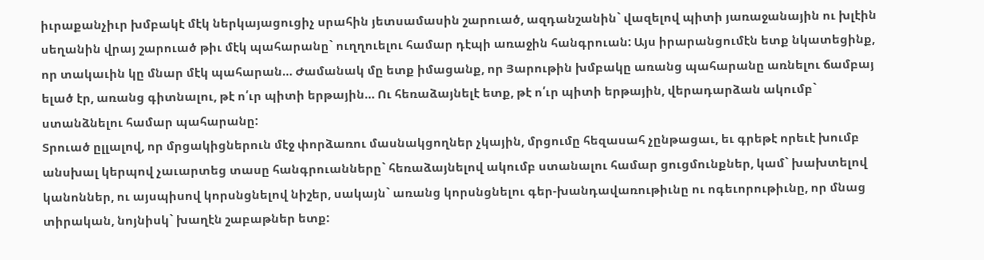իւրաքանչիւր խմբակէ մէկ ներկայացուցիչ սրահին յետսամասին շարուած, ազդանշանին` վազելով պիտի յառաջանային ու խլէին սեղանին վրայ շարուած թիւ մէկ պահարանը` ուղղուելու համար դէպի առաջին հանգրուան: Այս իրարանցումէն ետք նկատեցինք, որ տակաւին կը մնար մէկ պահարան… Ժամանակ մը ետք իմացանք, որ Յարութին խմբակը առանց պահարանը առնելու ճամբայ ելած էր, առանց գիտնալու, թէ ո՛ւր պիտի երթային… Ու հեռաձայնելէ ետք, թէ ո՛ւր պիտի երթային, վերադարձան ակումբ` ստանձնելու համար պահարանը:
Տրուած ըլլալով, որ մրցակիցներուն մէջ փորձառու մասնակցողներ չկային, մրցումը հեզասահ չընթացաւ, եւ գրեթէ որեւէ խումբ անսխալ կերպով չաւարտեց տասը հանգրուանները` հեռաձայնելով ակումբ ստանալու համար ցուցմունքներ, կամ` խախտելով կանոններ, ու այսպիսով կորսնցնելով նիշեր, սակայն` առանց կորսնցնելու գեր-խանդավառութիւնը ու ոգեւորութիւնը, որ մնաց տիրական, նոյնիսկ` խաղէն շաբաթներ ետք: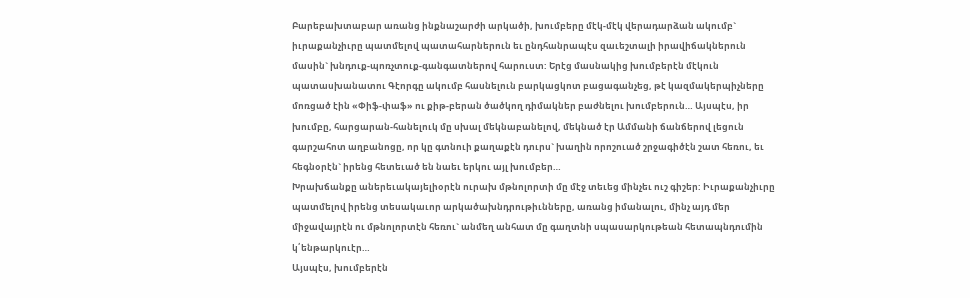Բարեբախտաբար առանց ինքնաշարժի արկածի, խումբերը մէկ-մէկ վերադարձան ակումբ` իւրաքանչիւրը պատմելով պատահարներուն եւ ընդհանրապէս զաւեշտալի իրավիճակներուն մասին` խնդուք-պոռչտուք-գանգատներով հարուստ: Երէց մասնակից խումբերէն մէկուն պատասխանատու Գէորգը ակումբ հասնելուն բարկացկոտ բացագանչեց, թէ կազմակերպիչները մոռցած էին «Փիֆ-փաֆ» ու քիթ-բերան ծածկող դիմակներ բաժնելու խումբերուն… Այսպէս, իր խումբը, հարցարան-հանելուկ մը սխալ մեկնաբանելով, մեկնած էր Ամմանի ճանճերով լեցուն գարշահոտ աղբանոցը, որ կը գտնուի քաղաքէն դուրս` խաղին որոշուած շրջագիծէն շատ հեռու, եւ հեգնօրէն` իրենց հետեւած են նաեւ երկու այլ խումբեր…
Խրախճանքը աներեւակայելիօրէն ուրախ մթնոլորտի մը մէջ տեւեց մինչեւ ուշ գիշեր: Իւրաքանչիւրը պատմելով իրենց տեսակաւոր արկածախնդրութիւնները, առանց իմանալու, մինչ այդ մեր միջավայրէն ու մթնոլորտէն հեռու` անմեղ անհատ մը գաղտնի սպասարկութեան հետապնդումին կ՛ենթարկուէր…
Այսպէս, խումբերէն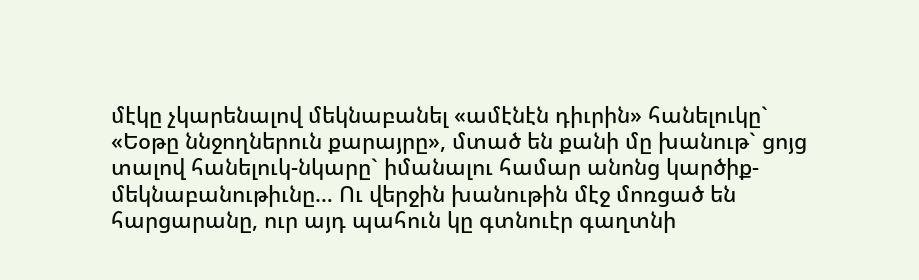մէկը չկարենալով մեկնաբանել «ամէնէն դիւրին» հանելուկը` «Եօթը ննջողներուն քարայրը», մտած են քանի մը խանութ` ցոյց տալով հանելուկ-նկարը` իմանալու համար անոնց կարծիք-մեկնաբանութիւնը… Ու վերջին խանութին մէջ մոռցած են հարցարանը, ուր այդ պահուն կը գտնուէր գաղտնի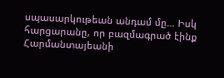սպասարկութեան անդամ մը… Իսկ հարցարանը, որ բազմագրած էինք Հարմանտայեանի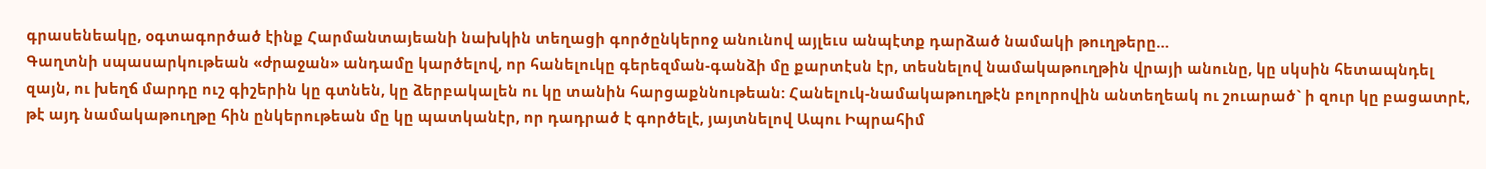գրասենեակը, օգտագործած էինք Հարմանտայեանի նախկին տեղացի գործընկերոջ անունով այլեւս անպէտք դարձած նամակի թուղթերը…
Գաղտնի սպասարկութեան «ժրաջան» անդամը կարծելով, որ հանելուկը գերեզման-գանձի մը քարտէսն էր, տեսնելով նամակաթուղթին վրայի անունը, կը սկսին հետապնդել զայն, ու խեղճ մարդը ուշ գիշերին կը գտնեն, կը ձերբակալեն ու կը տանին հարցաքննութեան: Հանելուկ-նամակաթուղթէն բոլորովին անտեղեակ ու շուարած` ի զուր կը բացատրէ, թէ այդ նամակաթուղթը հին ընկերութեան մը կը պատկանէր, որ դադրած է գործելէ, յայտնելով Ապու Իպրահիմ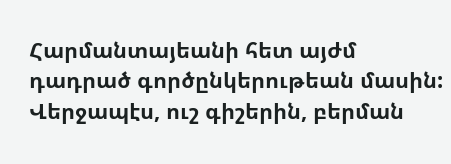Հարմանտայեանի հետ այժմ դադրած գործընկերութեան մասին: Վերջապէս, ուշ գիշերին, բերման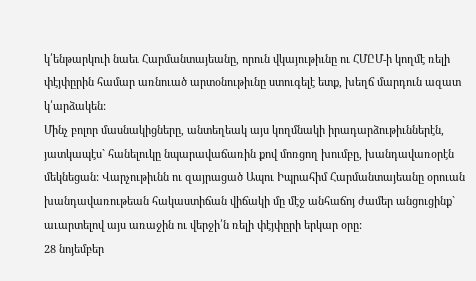կ՛ենթարկուի նաեւ Հարմանտայեանը, որուն վկայութիւնը ու ՀՄԸՄ-ի կողմէ ռելի փէյփըրին համար առնուած արտօնութիւնը ստուգելէ ետք, խեղճ մարդուն ազատ կ՛արձակեն:
Մինչ բոլոր մասնակիցները, անտեղեակ այս կողմնակի իրադարձութիւններէն, յատկապէս` հանելուկը նպարավաճառին քով մոռցող խումբը, խանդավառօրէն մեկնեցան: Վարչութիւնն ու զայրացած Ապու Իպրահիմ Հարմանտայեանը օրուան խանդավառութեան հակաստիճան վիճակի մը մէջ անհաճոյ ժամեր անցուցինք` աւարտելով այս առաջին ու վերջի՛ն ռելի փէյփըրի երկար օրը:
28 նոյեմբեր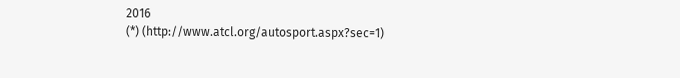2016
(*) (http://www.atcl.org/autosport.aspx?sec=1)